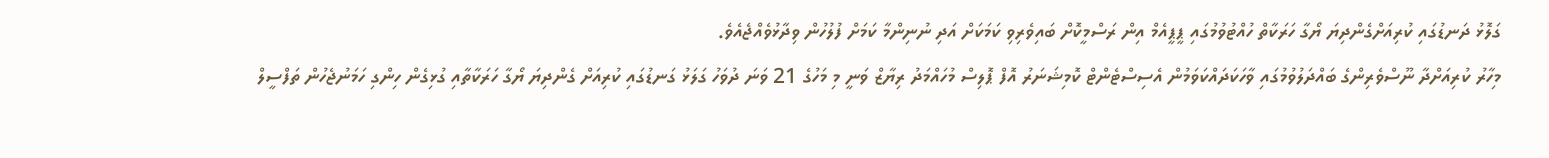ގަލޮޅު ދަނޑުގައި ކުރިއަށްގެންދިޔަ ޔޯގާ ހަރަކާތް ހުއްޓުވުމުގައި ޕީޕީއެމް އިން ރަސްމީކޮށް ބައިވެރިވި ކަމަކަށް އަދި ނުނިންމާ ކަމަށް ފުލުހުން ވިދާޅުވެއްޖެއެވެ.
މިހާރު ކުރިއަށްދާ ނޫސްވެރިންގެ ބައްދަލުވުމުގައި ވާހަކަދައްކަވަމުން އެސިސްޓެންޓް ކޮމިޝަނަރު އޮފް ޕޮލިސް މުހައްމަދު ރިޔާޒް ވަނީ މި މަހުގެ 21 ވަނަ ދުވަހު ގަލަޅު ގަނޑުގައި ކުރިއަށް ގެންދިޔަ ޔޯގާ ހަރަކާތާއި ގުޅިގެން ހިންގި ހަމަނުޖެހުން ތަފްސީލް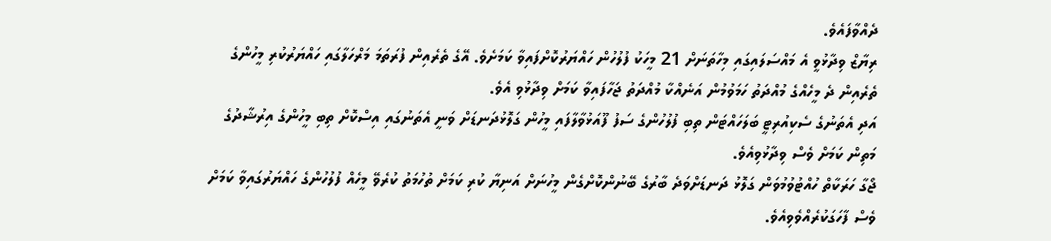ދެއްވާފައެވެ.
ރިޔާޒް ވިދާޅުވީ އެ މައްސަލައިގައި މިހާތަނަށް 21 މީހަކު ފުލުހުން ހައްޔަރުކޮށްފައިވާ ކަމަށެވެ. އޭގެ ތެރެއިން ފުރަތަމަ މަރްހަލާގައި ހައްޔަރުކުރި މީހުންގެ ތެރެއިން ދެ މީހެއްގެ މުއްދަތު ހަމަވުމުން އަނެއްކާ މުއްދަތު ޖަހާފައިވާ ކަމަށް ވިދާޅުވި އެވެ.
އަދި އެތަނުގެ ސެކިއުރިޓީ ބަލަހައްޓަން ތިބި ފުލުހުންގެ ސަފު ފޫއަޅުވާލާފައި މީހުން ގަލޮޅުދަނޑަށް ވަނީ އެތަނުގައި އިސްކޮށް ތިބި މީހުންގެ އިރުޝާދުގެ މަތިން ކަމަށް ވެސް ވިދާޅުވިއެވެ.
ޖޯގާ ހަރަކާތް ހުއްޓުވުމުވަން ގަލޮޅު ދަނޑަށްވަދެ ބާރުގެ ބޭނުންކޮށްގެން މީހުނަށް އަނިޔާ ކުރި ކަމަށް ތުހުމަތު ކުރެވޭ މީހެއް ފުލުހުންގެ ހައްޔަރުގައިވާ ކަމަށް ވެސް ފާހަގަކުރެއްވެވިއެވެ.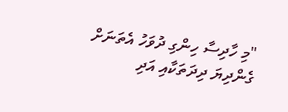"މި ހާދިސާ ހިންގި ދުވަހު އެތަނަށް ގެންދިޔަ ދިދަތަކާއި އަދި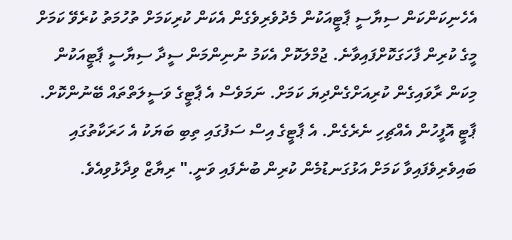އެހެނިކަންކަން ސިޔާސީ ޕާޓީއަކުން މެދުވެރިވެގެން އެކަން ކުރިކަމަށް ތުހުމަތު ކުރެވޭ ކަމަށް މީގެ ކުރިން ފާހަގަކޮށްފައިވާނެ. ޖުމްލަކޮށް އެކަމު ނުނިންމަން ސީދާ ސިޔާސީ ޕާޓީއަކުން މިކަން ރާވައިގެން ކުރިއަށްގެންދިޔަ ކަމަށް. ނަމަވެސް އެ ޕާޓީގެ ވަސީލަތްތައް ބޭނުންކޮށް. ޕާޓީ އޮފީހުން އެއްޗިހި ނެރެގެން. އެ ޕާޓީގެ އިސް ސަފުގައި ތިބި ބަޔަކު އެ ހަރަކާތުގައި ބައިވެރިވެފައިވާ ކަމަށް އަޅުގަނޑުމެން ކުރިން ބުނެފައި ވަނީ." ރިޔާޒް ވިދާޅުވިއެވެ.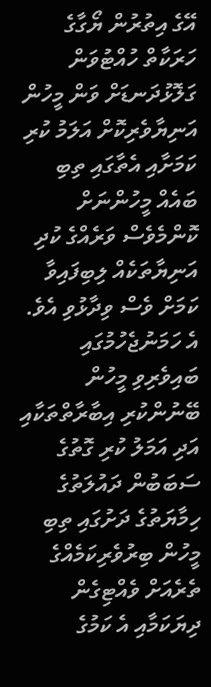އޭގެ އިތުރުން ޔޯގާގެ ހަރަކާތް ހުއްޓުވަން ގަލޮޅުދަނޑަށް ވަން މީހުން އަނިޔާވެރިކޮށް އަލަމު ކުރި ކަމަށާއި އެތާގައި ތިބި ބައެއް މީހުންނަށް ކޮންމެވެސް ވަރެއްގެ ކުދި އަނިޔާތަކެއް ލިބިފައިވާ ކަމަށް ވެސް ވިދާޅުވި އެވެ.
އެ ހަމަނުޖެހުމުގައި ބައިވެރިވި މީހުން ބޭނުންކުރި އިބާރާތްތަކާއި އަދި އަމަލު ކުރި ގޮތުގެ ސަބަބުން ދައުލަތުގެ ހިމާޔަތުގެ ދަށުގައި ތިބި މީހުން ބިރުވެރިކަމެއްގެ ތެރެއަށް ވެއްޓިގެން ދިޔަކަމާއި އެ ކަމުގެ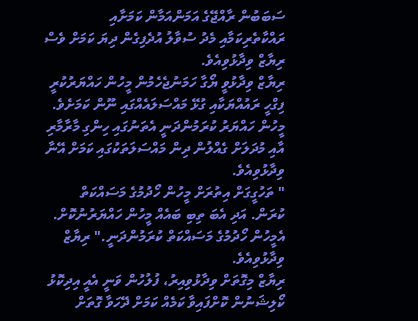ސަބަބުން ރާއްޖޭގެ އަމަންއަމާން ކަމަށާއި ރައްކާތެރިކަމާއި މެދު ސުވާލު އުދެފިގެން ދިޔަ ކަމަށް ވެސް ރިޔާޒް ވިދާޅުވިއެވެ.
ރިޔާޒް ވިދާޅުވީ ޔޯގާ ހަމަނުޖެހެމުން މީހުން ހައްޔަރުކުރީ ފިގްހީ ރައުއްޔަކާއި ގުޅޭ މައްސަލައެއްގައި ނޫން ކަމަށެވެ. މީހުން ހައްޔަރު ކުރަމުންދަނީ އެތަނުގައި ހިންގި މާރާމާރި އާއި މުދަލަށް ގެއްލުން ދިން މައްސަލަތަކުގައި ކަމަށް އޭނާ ވިދާޅުވިއެވެ.
" ތަހުގީގަށް އިތުރަށް މީހުން ހޯދުމުގެ މަސައްކަތް ކުރަން. އަދި އެބަ ތިބި ބައެއް މީހުން ހައްޔަރުނުކޮށް. އެމީހުން ހޯދުމުގެ މަސައްކަތް ކުރަމުންދަނީ." ރިޔާޒް ވިދާޅުވިއެވެ.
ރިޔާޒް މިގޮތަށް ވިދާޅުވިއިރު، ފުލުހުން ވަނީ އެއީ އިދިކޮޅު ކޯލިޝަނުން ކޮށްފައިވާ ކަމެއް ކަމަށް ދޭހަވާ ގޮތަށް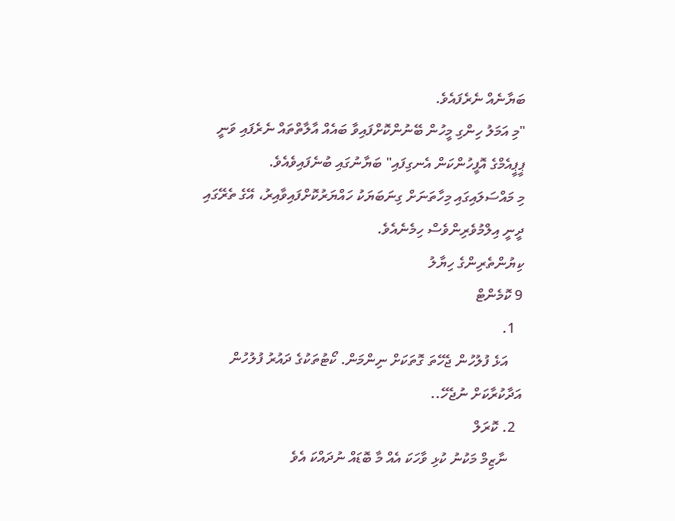ބަޔާނެއް ނެރެފައެވެ.
"މި އަމަލު ހިންގި މީހުން ބޭނުންކޮށްފައިވާ ބައެއް އާލާތްތައް ނެރެފައި ވަނީ ޕީޕީއެމްގެ އޮފީހުންކަން އެނގިފައި" ބަޔާނުގައި ބުނެފައިވެއެވެ.
މި މައްސަލައިގައި މިހާތަނަށް ގިނަބަޔަކު ހައްޔަރުކޮށްފައިވާއިރު، އޭގެ ތެރޭގައި ދީނީ އިލްމުވެރިންވެސް ހިމެނެއެވެ.
ކިޔުންތެރިންގެ ހިޔާލު
9 ކޮމެންޓް
  1.
    އަޅެ ފުލުހުން ޖެހޭތަ ގޮތަކަށް ނިންމަން. ކޯޓުތަކުގެ ދައުރު ފުލުހުން އަދާކުރާކަށް ނުޖެހޭ..
  2. ކޮރަލް
    ނާޒިމް މަކުނު ކުޅި ވާހަކަ އެއް މާ ބޮޑައް ނުދައްކަ އެވެ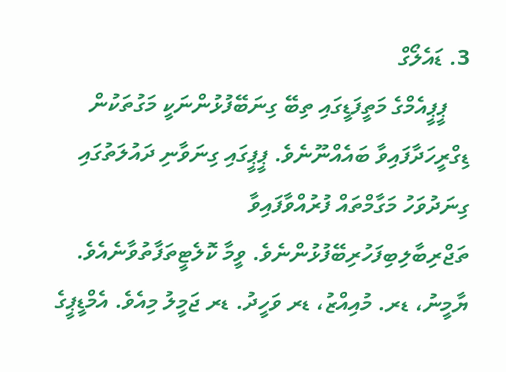3. ޑައެލޯގް
    ޕީޕީއެމްގެ މަތީފަޑީގައި ތިބޭ ގިނަބޭފުޅުންނަކީ މަގުތަކުން ޑިގްރީހަދާފައިވާ ބައެއްނޫނެވެ. ޕީޕީގައި ގިނަވާނި ދައުލަތުގައި ގިނަދުވަހު މަގާމްތައް ފުރުއްވާފައިވާ ތަޖްރިބާލިބިފަހުރިބޭފުޅުންނެވެ. ވީމާ ކޮލެޓީތަފާތުވާނެއެވެ. ޔާމީނު، ޑރ. މުއިއްޒު، ޑރ ވަހީދު. ޑރ ޖަމީލު މިއެވެ. އެމްޑީޕީގެ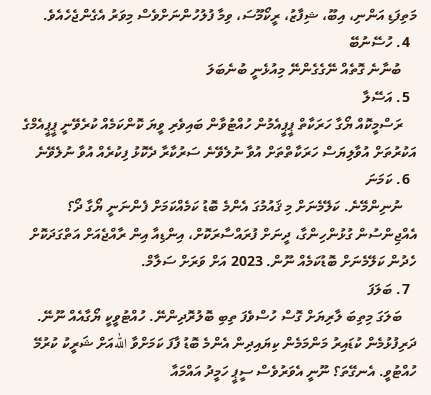މަތިފަޑި އަންނި، އިބޫ، ޝިފާޒު، ރީކޯމޫސަ، ވިމާ ފުލުހުންނަށްވެސް މިވަރު އެގެންޖެހެއެވެ.
  4. ހުސޭނުބޭ
    ބުނާނެ ގޮތެއް ނޭގެގެންނޭ މިއުޅެނީ ބުނެބަލަ
  5. އަސޭލާ
    ރަސްމީކޮއް ޔޯގާ ހަރަކާތް ޕީޕީއެމުން ހުއްޓުވާން ބައިވެރި ވީޔަ ކޮންކަމެއް ކުރެވޭނީ ޕީޕީއެމްގެ އަކުރުތަށް އުވާލިޔަސް ހަރަކާތްތަށް އުވާ ނުލެވޭނެ ސަރުކާރާ ދެކޮޅު ފިކުރެއް އުވާ ނުލެވޭނެ
  6. ކަމަނަ
    ނުނިންމޭނެ. ކަލޭމެނަށް މި ޤައުމުގަ އެންމެ ބޮޑު ކަމެއްކަމަށް ފެންނަނީ ޔޯގާ ދޯ؟ އެއްޖިންސުން ގުޅުންހިންގާ، ދީނަށް ފުރައްސާރަކޮށް، އިންޑިއާ އިން ރާއްޖެއަށް އަތްގަދަކޮށް ހެދުން ކަލޭމެނަށް ބޮޑުކަމެއް ނޫން. 2023 އަށް ވަރަށް ސަލާމް.
  7. ބަލަފަ
    ބަލަގަ މިތިބަ ލާރިޔަށް ގޮސް ހުސްވެފަ ތިބި ބޮލުރޮދިންނޭ. ހުއްޓުވީކީ ޔޯގާއެއް ނޫނޭ. ދަރިފުޅުމެން ކުޑައިރު މަންމަމެން ކިޔައިދިން އެންމެ ބޮޑު ފާފަ ކަމަށްވާ اللهއަށް ޝަރީކު ކުރުމޭ ހުއްޓުވީ. އެނގޭތަ؟ ނޫނީ އެވަރުވެސް ސީޕީ ހަމީދު އައްމައާ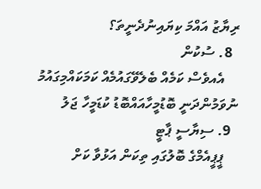ރިޔާޒު އައްމަ ކިޔައިނުދެނީތަ؟
  8. ސުކުން
    އެއވެސް ކަމެއް ބެލެވޭގައުމެއް ކަމަކައްމިގައުމު ނުވަމުންދަނީ ބޮޑުމީހާއައްބޮޑު ކުޑަމީހާ ޖަލު
  9. ސިޔާސީ ޕާޓީ
    ޕީޕީއެމްގެ ބޮލުގައި ތިކަން އަޅުވާ ކަށް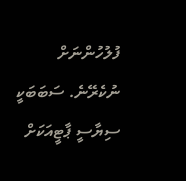ފުލުހުންނަށް ނުކެރޭނެ. ސަބަބަކީ ސިޔާސީ ޕާޓީއަކަށް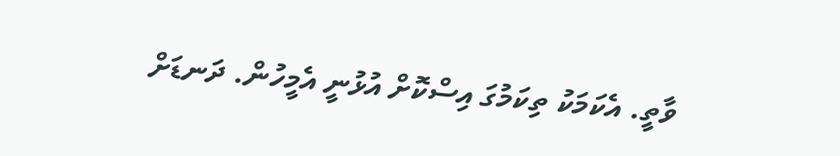ވާތީ. އެކަމަކު ތިކަމުގަ އިސްކޮށް އުޅުނީ އެމީހުން. ދަނޑަށް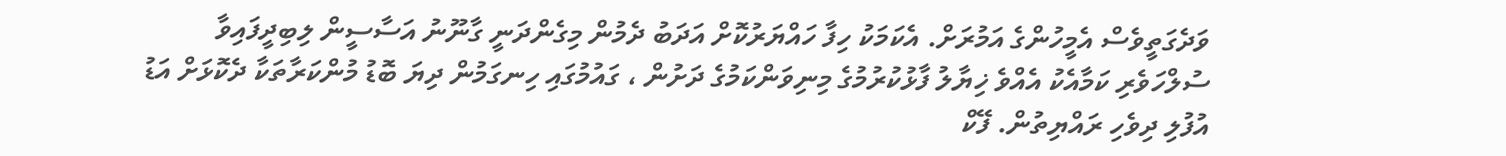ވަދެގަތީވެސް އެމީހުންގެ އަމުރަށް. އެކަމަކު ހިފާ ހައްޔަރުކޮށް އަދަބު ދެމުން މިގެންދަނީ ގާނޫނު އަސާސީން ލިބިދީފައިވާ ސުލްހަވެރި ކަމާއެކު އެއްވެ ޚިޔާލު ފާޅުކުރުމުގެ މިނިވަންކަމުގެ ދަށުން ، ގައުމުގައި ހިނގަމުން ދިޔަ ބޮޑު މުންކަރާތަކާ ދެކޮޅަށް އަޑު އުފުލި ދިވެހި ރައްޔިތުން. ފޭކް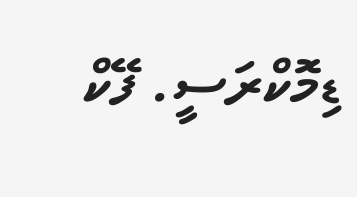ޑިމޮކްރަސީ. ފޭކް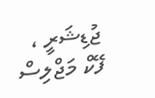ޖުޑިޝަރީ ، ފޭކް މަޖްލިސް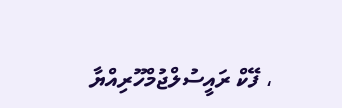، ފޭކް ރައީސުލްޖުމްހޫރިއްޔާ